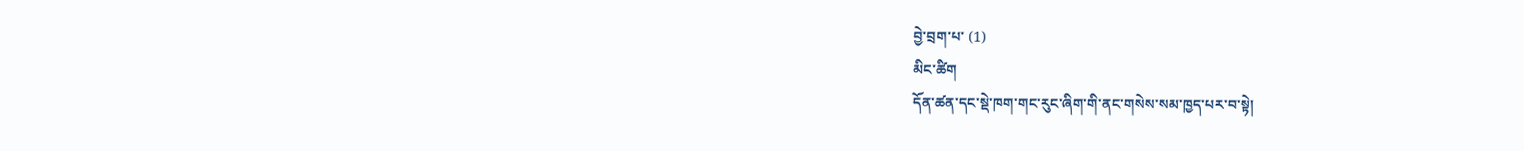བྱེ་བྲག་པ་ (1)
མིང་ཚིག
དོན་ཚན་དང་སྡེ་ཁག་གང་རུང་ཞིག་གི་ནང་གསེས་སམ་ཁྱད་པར་བ་སྟེ།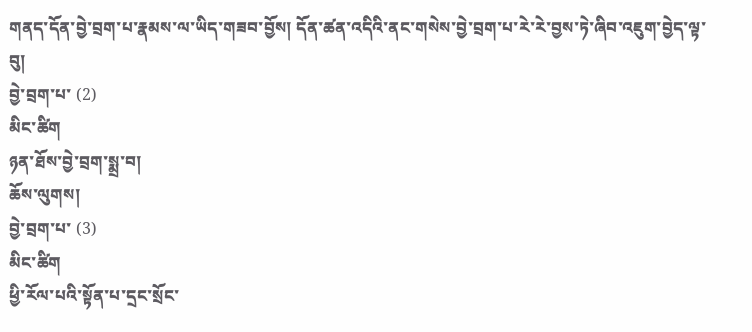གནད་དོན་བྱེ་བྲག་པ་རྣམས་ལ་ཡིད་གཟབ་བྱོས། དོན་ཚན་འདིའི་ནང་གསེས་བྱེ་བྲག་པ་རེ་རེ་བྱས་ཏེ་ཞིབ་འཇུག་བྱེད་ལྟ་བུ།
བྱེ་བྲག་པ་ (2)
མིང་ཚིག
ཉན་ཐོས་བྱེ་བྲག་སྨྲ་བ།
ཆོས་ལུགས།
བྱེ་བྲག་པ་ (3)
མིང་ཚིག
ཕྱི་རོལ་པའི་སྟོན་པ་དྲང་སྲོང་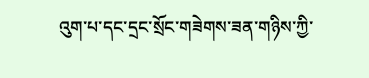འུག་པ་དང་དྲང་སྲོང་གཟེགས་ཟན་གཉིས་ཀྱི་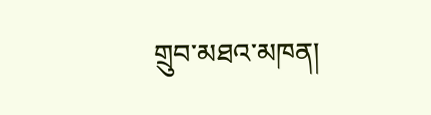གྲུབ་མཐའ་མཁན།